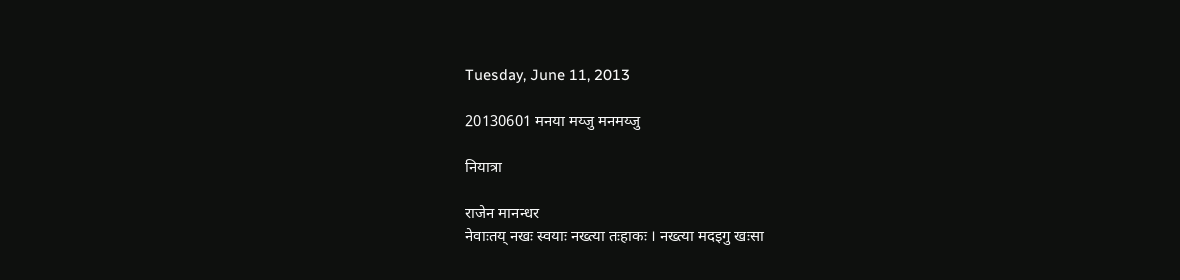Tuesday, June 11, 2013

20130601 मनया मय्जु मनमय्जु

नियात्रा

राजेन मानन्धर
नेवाःतय् नखः स्वयाः नख्त्या तःहाकः । नख्त्या मदइगु खःसा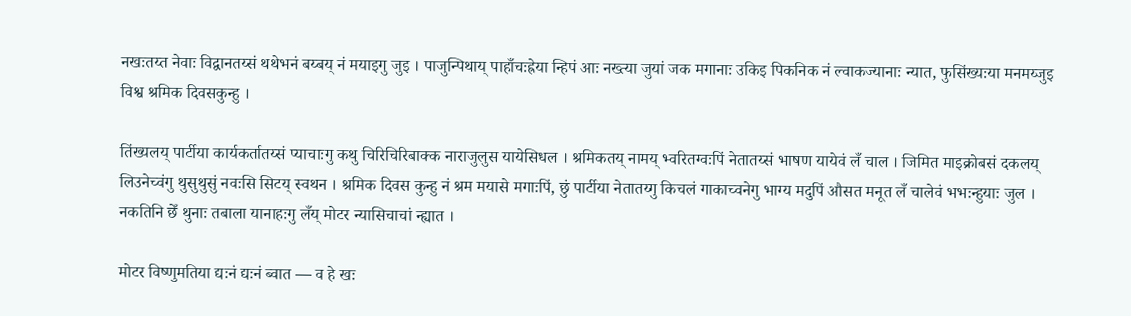नखःतय्त नेवाः विद्वानतय्सं थथेभनं बय्बय् नं मयाइगु जुइ । पाजुन्पिथाय् पाहाँचःह्रेया न्हिपं आः नख्त्या जुयां जक मगानाः उकिइ पिकनिक नं ल्वाकज्यानाः न्यात, फुसिंख्यःया मनमय्जुइ विश्व श्रमिक दिवसकुन्हु ।

तिंख्यलय् पार्टीया कार्यकर्तातय्सं प्याचाःगु कथु चिरिचिरिबाक्क नाराजुलुस यायेसिधल । श्रमिकतय् नामय् भ्वरितग्वःपिं नेतातय्सं भाषण यायेवं लँ चाल । जिमित माइक्रोबसं दकलय् लिउनेच्वंगु थुसुथुसुं नवःसि सिटय् स्वथन । श्रमिक दिवस कुन्हु नं श्रम मयासे मगाःपिं, छुं पार्टीया नेतातय्गु किचलं गाकाच्वनेगु भाग्य मदुपिं औसत मनूत लँ चालेवं भभःन्हुयाः जुल । नकतिनि छेँ थुनाः तबाला यानाहःगु लँय् मोटर न्यासिचाचां न्ह्यात ।

मोटर विष्णुमतिया द्यःनं द्यःनं ब्वात — व हे खः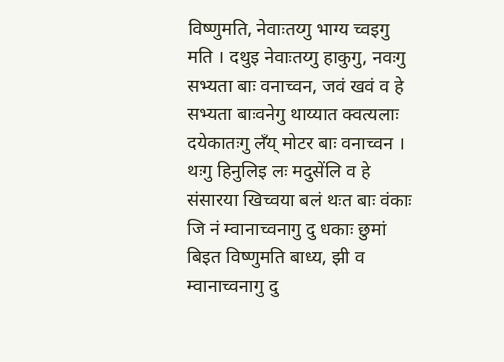विष्णुमति, नेवाःतय्गु भाग्य च्वइगु मति । दथुइ नेवाःतय्गु हाकुगु, नवःगु सभ्यता बाः वनाच्वन, जवं खवं व हे सभ्यता बाःवनेगु थाय्यात क्वत्यलाः दयेकातःगु लँय् मोटर बाः वनाच्वन । थःगु हिनुलिइ लः मदुसेंलि व हे संसारया खिच्वया बलं थःत बाः वंकाः जि नं म्वानाच्वनागु दु धकाः छुमां बिइत विष्णुमति बाध्य, झी व म्वानाच्वनागु दु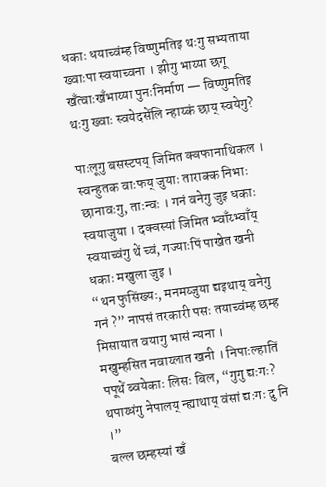धकाः धयाच्वंम्ह विष्णुमतिइ थःगु सभ्यताया ख्वाःपा स्वयाच्वना । झीगु भाय्या छगू खँत्वाःखँभाय्या पुनःनिर्माण — विष्णुमतिइ थःगु ख्वाः स्वयेदसेंलि न्हाय्कं छाय् स्वयेगु?

पाःलूगु बसस्टपय् जिमित क्वफानाथिकल । स्वन्हुतक वाःफय् जुयाः ताराक्क निभाः छानावःगु, ताःन्वः । गनं वनेगु जुइ धकाः स्वयाजुया । दक्वस्यां जिमित भ्वाँय्भ्वाँय् स्वयाच्वंगु थें च्वं, गज्याःपिं पाखेत खनी धकाः मखुला जुइ ।
“थन फुसिंख्यः, मनमय्जुया द्यइथाय् वनेगु गनं ?” नापसं तरकारी पसः तयाच्वंम्ह छम्ह मिसायात वयागु भासं न्यना ।
मखुम्हसित नवाय्लात खनी । निपाःल्हातिं पपूथें ब्वयेकाः लिसः बिल, “गुगु द्यःगः? थपाय्धंगु नेपालय् न्ह्याथाय् वंसां द्यःगः दु नि ।”
बल्ल छम्हस्यां खँ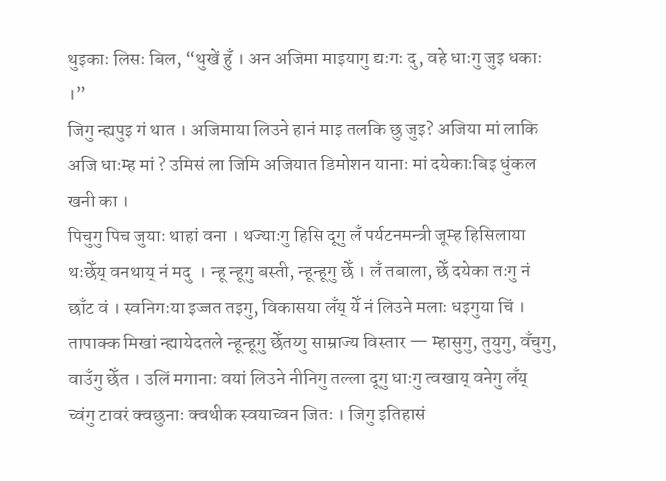थुइकाः लिसः बिल, “थुखें हुँ । अन अजिमा माइयागु द्यःगः दु, वहे धाःगु जुइ धकाः ।”
जिगु न्ह्यपुइ गं थात । अजिमाया लिउने हानं माइ तलकि छु जुइ? अजिया मां लाकि अजि धाःम्ह मां ? उमिसं ला जिमि अजियात डिमोशन यानाः मां दयेकाःबिइ धुंकल खनी का ।
पिचुगु पिच जुयाः थाहां वना । थज्याःगु हिसि दूगु लँ पर्यटनमन्त्री जूम्ह हिसिलाया थःछेँय् वनथाय् नं मदु  । न्हू न्हूगु बस्ती, न्हून्हूगु छेँ । लँ तबाला, छेँ दयेका तःगु नं छाँट वं । स्वनिगःया इज्जत तइगु, विकासया लँय् येँ नं लिउने मलाः धइगुया चिं । तापाक्क मिखां न्ह्यायेदतले न्हून्हूगु छेँतय्गु साम्राज्य विस्तार — म्हासुगु, तुयुगु, वँचुगु, वाउँगु छेँत । उलिं मगानाः वयां लिउने नीनिगु तल्ला दूगु धाःगु त्वखाय् वनेगु लँय् च्वंगु टावरं क्वछुनाः क्वथीक स्वयाच्वन जितः । जिगु इतिहासं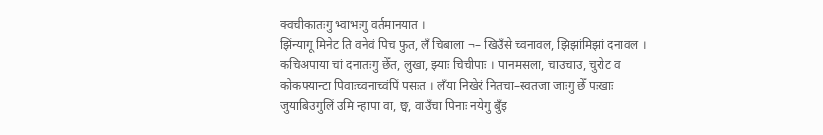क्वचीकातःगु भ्वाभःगु वर्तमानयात ।
झिंन्यागू मिनेट ति वनेवं पिच फुत, लँ चिबाला ¬– खिउँसे च्वनावल, झिझांमिझां दनावल । कचिअपाया चां दनातःगु छेँत, लुखा, झ्याः चिचीपाः । पानमसला, चाउचाउ, चुरोट व कोकफ्यान्टा पिवाःच्वनाच्वंपिं पसःत । लँया निखेरं नितचा–स्वतजा जाःगु छेँ पःखाः जुयाबिउगुलिं उमि न्हापा वा, छ्व, वाउँचा पिनाः नयेगु बुँइ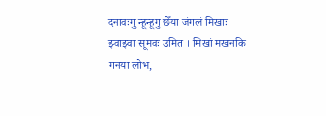दनावःगु न्हून्हूगु छेँया जंगलं मिखाः झ्वाझ्वा सूमवः उमित । मिखां मखनकि गनया लोभ,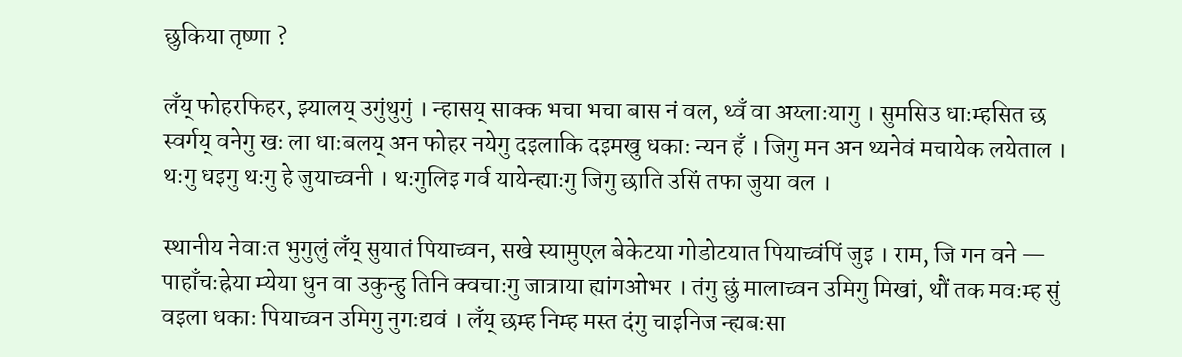छुकिया तृष्णा ?

लँय् फोहरफिहर, झ्यालय् उगुंथुगुं । न्हासय् साक्क भचा भचा बास नं वल, थ्वँ वा अय्लाःयागु । सुमसिउ धाःम्हसित छ स्वर्गय् वनेगु खः ला धाःबलय् अन फोहर नयेगु दइलाकि दइमखु धकाः न्यन हँ । जिगु मन अन थ्यनेवं मचायेक लयेताल । थःगु धइगु थःगु हे जुयाच्वनी । थःगुलिइ गर्व यायेन्ह्याःगु जिगु छाति उसिं तफा जुया वल ।

स्थानीय नेवाःत भुगुलुं लँय् सुयातं पियाच्वन, सखे स्यामुएल बेकेटया गोडोटयात पियाच्वंपिं जुइ । राम, जि गन वने — पाहाँचःह्रेया म्येया धुन वा उकुन्हु तिनि क्वचाःगु जात्राया ह्यांगओभर । तंगु छुं मालाच्वन उमिगु मिखां, थौं तक मवःम्ह सुं वइला धकाः पियाच्वन उमिगु नुगःद्यवं । लँय् छम्ह निम्ह मस्त दंगु चाइनिज न्ह्यबःसा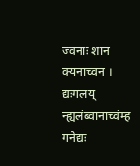ज्वनाः शान क्यनाच्वन । द्यःगलय् न्ह्यलंब्वानाच्वंम्ह गनेद्यः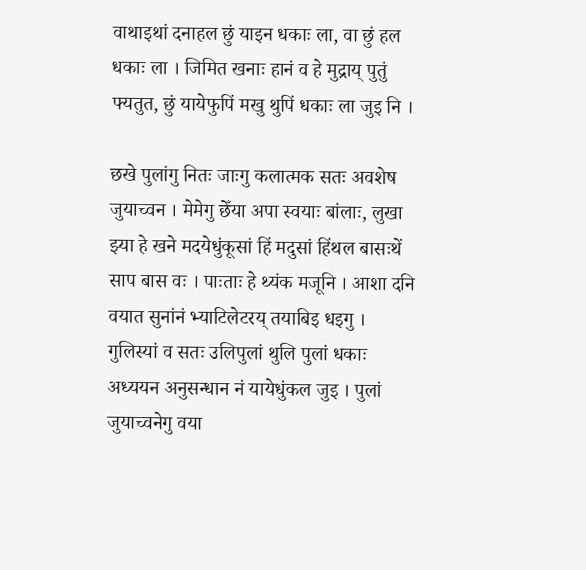वाथाइथां दनाहल छुं याइन धकाः ला, वा छुं हल धकाः ला । जिमित खनाः हानं व हे मुद्राय् पुतुं फ्यतुत, छुं यायेफुपिं मखु थुपिं धकाः ला जुइ नि ।

छखे पुलांगु नितः जाःगु कलात्मक सतः अवशेष जुयाच्वन । मेमेगु छेँया अपा स्वयाः बांलाः, लुखा झ्या हे खने मदयेधुंकूसां हिं मदुसां हिंथल बासःथें साप बास वः । पाःताः हे थ्यंक मजूनि । आशा दनि वयात सुनांनं भ्याटिलेटरय् तयाबिइ धइगु । गुलिस्यां व सतः उलिपुलां थुलि पुलां धकाः अध्ययन अनुसन्धान नं यायेधुंकल जुइ । पुलां जुयाच्वनेगु वया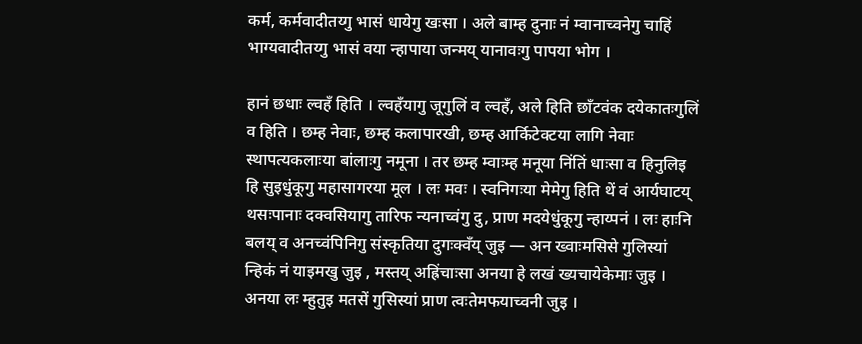कर्म, कर्मवादीतय्गु भासं धायेगु खःसा । अले बाम्ह दुनाः नं म्वानाच्वनेगु चाहिं भाग्यवादीतय्गु भासं वया न्हापाया जन्मय् यानावःगु पापया भोग ।

हानं छधाः ल्वहँ हिति । ल्वहँयागु जूगुलिं व ल्वहँ, अले हिति छाँटवंक दयेकातःगुलिं व हिति । छम्ह नेवाः, छम्ह कलापारखी, छम्ह आर्किटेक्टया लागि नेवाः स्थापत्यकलाःया बांलाःगु नमूना । तर छम्ह म्वाःम्ह मनूया निंतिं धाःसा व हिनुलिइ हि सुइधुंकूगु महासागरया मूल । लः मवः । स्वनिगःया मेमेगु हिति थें वं आर्यघाटय् थसःपानाः दक्वसियागु तारिफ न्यनाच्वंगु दु, प्राण मदयेधुंकूगु न्हाय्पनं । लः हाःनि बलय् व अनच्वंपिनिगु संस्कृतिया दुगःक्वँय् जुइ — अन ख्वाःमसिसे गुलिस्यां न्हिकं नं याइमखु जुइ , मस्तय् अह्रिंचाःसा अनया हे लखं ख्यचायेकेमाः जुइ । अनया लः म्हुतुइ मतसें गुसिस्यां प्राण त्वःतेमफयाच्वनी जुइ ।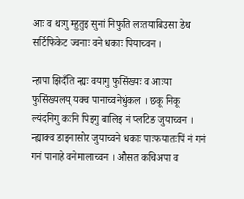आः व थःगु म्हुतुइ सुनां निफुति लःतयाबिउसा डेथ सर्टिफिकेट ज्वनाः वने धकाः पियाच्वन ।

न्हापा झिदँति न्ह्यः वयागु फुसिंख्यः व आःया फुसिंख्यलय् यक्व पानाच्वनेधुंकल । छकू निकू ल्यंदनिगु कःनि पिइगु बालिइ नं प्लटिङ जुयाच्वन । न्ह्याक्व डाइनासोर जुयाच्वने धकाः पाःफयातःपिं नं गनं गनं पानाहे वनेमालाच्वन । औसत कचिअपा व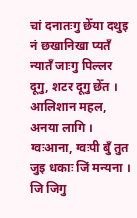चां दनातःगु छेँया दथुइ नं छखानिखा प्यतँ न्यातँ जाःगु पिल्लर दूगु, शटर दूगु छेँत । आलिशान महल, अनया लागि । ग्वःआना, ग्वःपी बुँ तुत जुइ धकाः जिं मन्यना । जि जिगु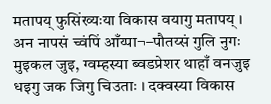मतापय् फुसिंख्यःया विकास वयागु मतापय् । अन नापसं च्वंपिं आँय्पा¬–पौतय्सं गुलि नुगः मुइकल जुइ, ग्वम्हस्या ब्वडप्रेशर थाहाँ वनजुइ धइगु जक जिगु चिउताः । दक्वस्या विकास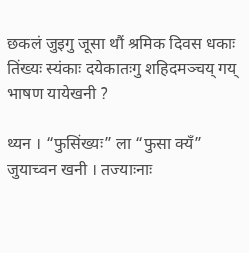छकलं जुइगु जूसा थौं श्रमिक दिवस धकाः तिंख्यः स्यंकाः दयेकातःगु शहिदमञ्चय् गय् भाषण यायेखनी ?

थ्यन । “फुसिंख्यः” ला “फुसा क्यँ” जुयाच्वन खनी । तज्याःनाः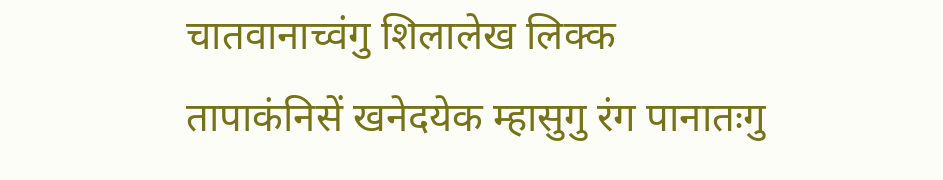चातवानाच्वंगु शिलालेख लिक्क तापाकंनिसें खनेदयेक म्हासुगु रंग पानातःगु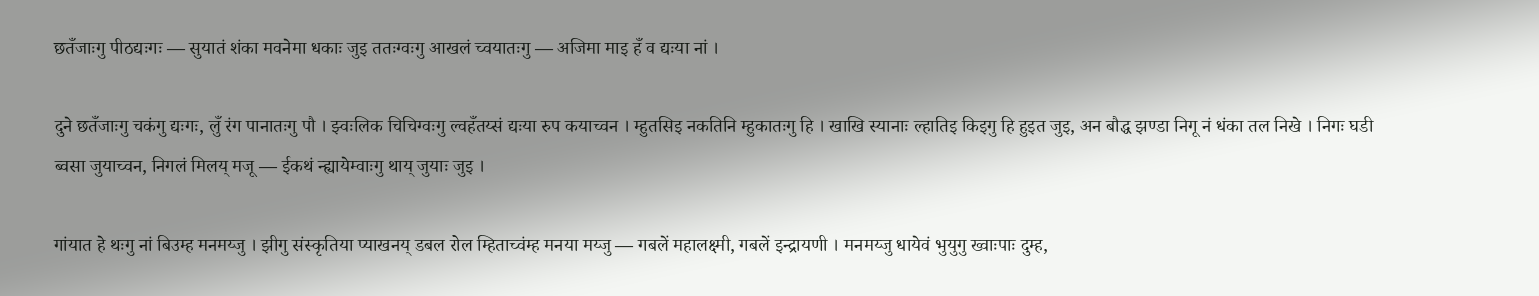छतँजाःगु पीठद्यःगः — सुयातं शंका मवनेमा धकाः जुइ ततःग्वःगु आखलं च्वयातःगु — अजिमा माइ हँ व द्यःया नां ।

दुने छतँजाःगु चकंगु द्यःगः, लुँ रंग पानातःगु पौ । झ्वःलिक चिचिग्वःगु ल्वहँतय्सं द्यःया रुप कयाच्वन । म्हुतसिइ नकतिनि म्हुकातःगु हि । खाखि स्यानाः ल्हातिइ किइगु हि हुइत जुइ, अन बौद्ध झण्डा निगू नं धंका तल निखे । निगः घडी ब्वसा जुयाच्वन, निगलं मिलय् मजू — ईकथं न्ह्यायेम्वाःगु थाय् जुयाः जुइ ।

गांयात हे थःगु नां बिउम्ह मनमय्जु । झीगु संस्कृतिया प्याखनय् डबल रोल म्हिताच्वंम्ह मनया मय्जु — गबलें महालक्ष्मी, गबलें इन्द्रायणी । मनमय्जु धायेवं भुयुगु ख्वाःपाः दुम्ह,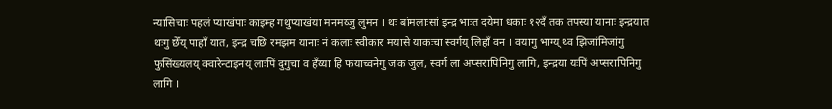न्यासिचाः पहलं प्याखंपाः काइम्ह गथुप्याखंया मनमय्जु लुमन । थः बांमलाःसां इन्द्र भाःत दयेमा धकाः १२दँ तक तपस्या यानाः इन्द्रयात थःगु छेँय् पाहाँ यात, इन्द्र चछि रमझम यानाः नं कलाः स्वीकार मयासे याकःचा स्वर्गय् लिहाँ वन । वयागु भाग्य् थ्व झिजांमिजांगु फुसिंख्यलय् क्वारेन्टाइनय् लाःपिं दुगुचा व हँय्या हि फयाच्वनेगु जक जुल, स्वर्ग ला अप्सरापिनिगु लागि, इन्द्रया यःपिं अप्सरापिनिगु लागि ।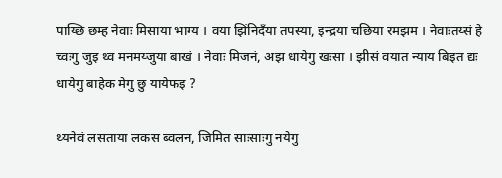पाय्छि छम्ह नेवाः मिसाया भाग्य । वया झिंनिदँया तपस्या, इन्द्रया चछिया रमझम । नेवाःतय्सं हे च्वःगु जुइ थ्व मनमय्जुया बाखं । नेवाः मिजनं, अझ धायेगु खःसा । झीसं वयात न्याय बिइत द्यः धायेगु बाहेक मेगु छु यायेफइ ?

थ्यनेवं लसताया लकस ब्वलन, जिमित साःसाःगु नयेगु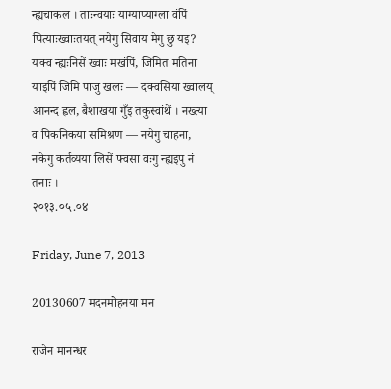न्ह्यचाकल । ताःन्वयाः याग्याप्याग्ला वंपिं पित्याःख्वाःतयत् नयेगु सिवाय मेगु छु यइ? यक्व न्ह्यःनिसें ख्वाः मखंपिं, जिमित मतिना याइपिं जिमि पाजु खलः — दक्वसिया ख्वालय् आनन्द ह्वल, बैशाखया गुँइ तकुस्वांथें । नख्त्या व पिकनिकया समिश्रण — नयेगु चाहना, नकेगु कर्तव्यया लिसें फ्वसा वःगु न्ह्यइपु नं तनाः ।
२०१३.०५.०४

Friday, June 7, 2013

20130607 मदनमोहनया मन

राजेन मानन्धर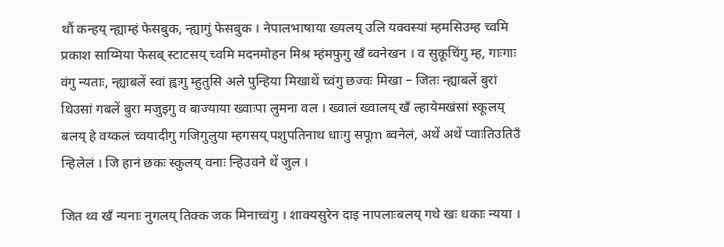थौं कन्हय् न्ह्याम्हं फेसबुक, न्ह्यागुं फेसबुक । नेपालभाषाया ख्यलय् उलि यक्वस्यां म्हमसिउम्ह च्वमि प्रकाश साय्मिया फेसब् स्टाटसय् च्वमि मदनमोहन मिश्र म्हंमफुगु खँ ब्वनेखन । व सुकूचिंगु म्ह, गाःगाः वंगु न्यताः, न्ह्याबलें स्वां ह्वःगु म्हुतुसि अले पुन्हिया मिखाथें च्वंगु छज्वः मिखा – जितः न्ह्याबलें बुरां थिउसां गबलें बुरा मजुइगु व बाज्याया ख्वाःपा लुमना वल । ख्वालं ख्वालय् खँ ल्हायेमखंसां स्कूलय् बलय् हे वय्कलं च्वयादीगु गजिगुलुया म्हगसय् पशुपतिनाथ धाःगु सपूm ब्वनेलं, अथें अथें प्वाःतिउतिउँ न्हिलेलं । जि हानं छकः स्कुलय् वनाः न्हिउवने थें जुल ।

जित थ्व खँ न्यनाः नुगलय् तिक्क जक मिनाच्वंगु । शाक्यसुरेन दाइ नापलाःबलय् गथे खः धकाः न्यया ।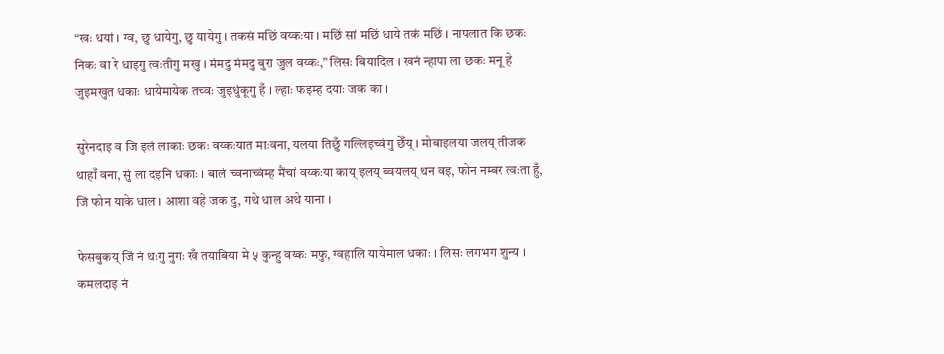“खः धयां । ग्व, छु धायेगु, छु यायेगु । तकसं मछिं वय्कःया । मछिं सां मछिं धाये तकं मछिं । नापलात कि छकः निकः वा रे धाइगु त्वःतीगु मखु । मंमदु मंमदु बुरा जुल वय्कः,” लिसः बियादिल । खनं न्हापा ला छकः मनू हे जुइमखुत धकाः धायेमायेक तच्वः जुइधुंकूगु हँ । ल्हाः फइम्ह दयाः जक का ।

सुरेनदाइ व जि इलं लाकाः छकः वय्कःयात माःवना, यलया तिछुँ गल्लिइच्वंगु छेँय् । मोबाइलया जलय् तीजक थाहाँ वना, सुं ला दइनि धकाः । बालं च्वनाच्वंम्ह मैंचां वय्कःया काय् इलय् ब्वयलय् थन वइ, फोन नम्बर त्वःता हुँ, जिं फोन याके धाल । आशा वहे जक दु, गथे धाल अथे याना ।

फेसबुकय् जिं नं थःगु नुगः खँ तयाबिया मे ५ कुन्हु वय्कः मफु, ग्वहालि यायेमाल धकाः । लिसः लगभग शुन्य । कमलदाइ नं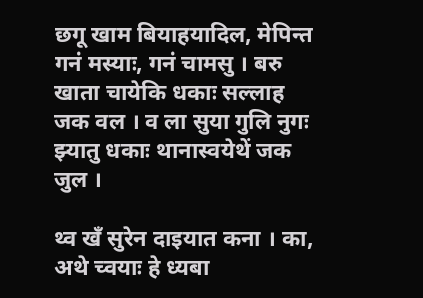छगू खाम बियाहयादिल, मेपिन्त गनं मस्याः, गनं चामसु । बरु खाता चायेकि धकाः सल्लाह जक वल । व ला सुया गुलि नुगः झ्यातु धकाः थानास्वयेथें जक जुल ।

थ्व खँ सुरेन दाइयात कना । का, अथे च्वयाः हे ध्यबा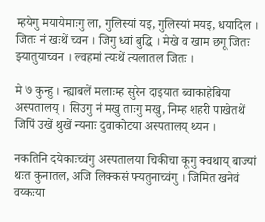म्हयेगु मयायेमाःगु ला, गुलिस्यां यइ, गुलिस्यां मयइ, धयादिल । जितः नं खःथें च्वन । जिगु ध्वां बुद्धि । मेखे व खाम छगू जितः झ्यातुयाच्वन । ल्वहमां त्यःथें त्यलातल जितः ।

मे ७ कुन्हु । न्ह्याबलें मलाःम्ह सुरेन दाइयात ब्वाकाहेबिया अस्पतालय् । सिउगु नं मखु ताःगु मखु, निम्ह शहरी पाखेतथें जिपिं उखें थुखें न्यनाः दुवाकोटया अस्पतालय् थ्यन ।

नकतिनि दयेकाःच्वंगु अस्पतालया चिकीचा कूगु क्वथाय् बाज्यां थःत कुनातल, अजि लिक्कसं फ्यतुनाच्वंगु । जिमित खनेवं वय्कःया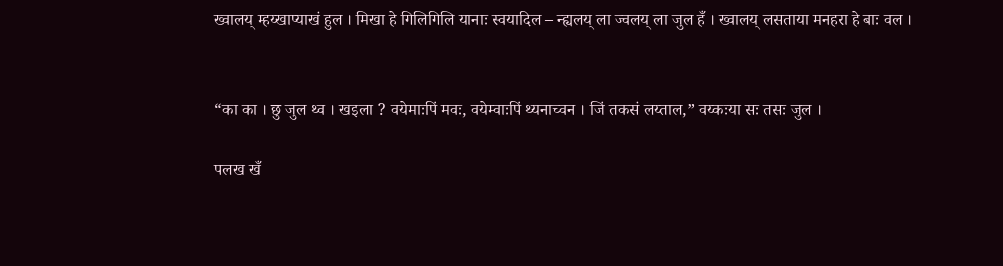ख्वालय् म्हय्खाप्याखं हुल । मिखा हे गिलिगिलि यानाः स्वयादिल – न्ह्यलय् ला ज्वलय् ला जुल हँ । ख्वालय् लसताया मनहरा हे बाः वल ।


“का का । छु जुल थ्व । खइला ? वयेमाःपिं मवः, वयेम्वाःपिं थ्यनाच्वन । जिं तकसं लय्ताल,” वय्कःया सः तसः जुल ।

पलख खँ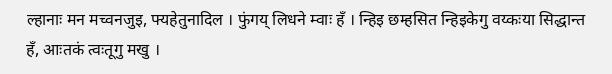ल्हानाः मन मच्वनजुइ, फ्यहेतुनादिल । फुंगय् लिधने म्वाः हँ । न्हिइ छम्हसित न्हिइकेगु वय्कःया सिद्धान्त हँ, आःतकं त्वःतूगु मखु ।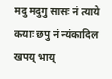मदु मदुगु सासः नं त्याये कयाः छपु नं न्यंकादिल खपय् भाय्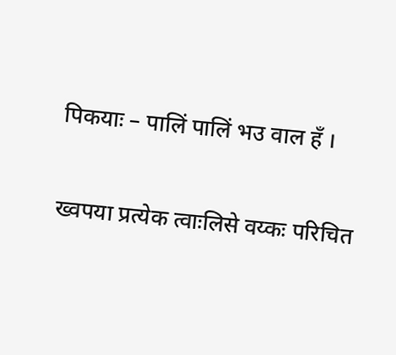पिकयाः – पालिं पालिं भउ वाल हँ ।

ख्वपया प्रत्येक त्वाःलिसे वय्कः परिचित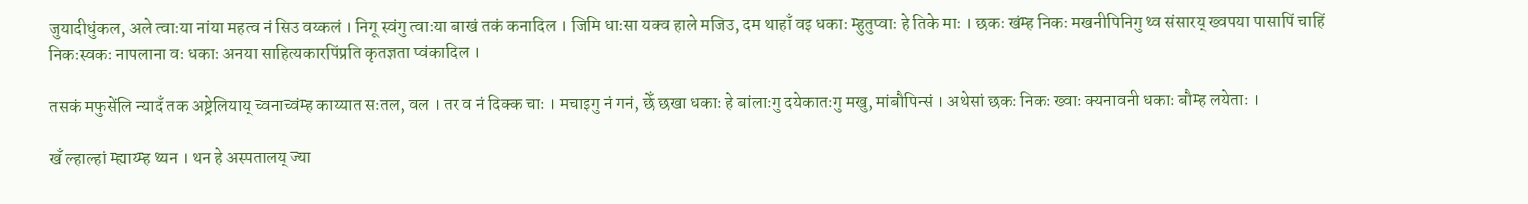जुयादीधुंकल, अले त्वाःया नांया महत्व नं सिउ वय्कलं । निगू स्वंगु त्वाःया बाखं तकं कनादिल । जिमि धाःसा यक्व हाले मजिउ, दम थाहाँ वइ धकाः म्हुतुप्वाः हे तिके माः । छकः खंम्ह निकः मखनीपिनिगु थ्व संसारय् ख्वपया पासापिं चाहिं निकःस्वकः नापलाना वः धकाः अनया साहित्यकारपिंप्रति कृतज्ञता प्वंकादिल ।

तसकं मफुसेंलि न्यादँ तक अष्ट्रेलियाय् च्वनाच्वंम्ह काय्यात सःतल, वल । तर व नं दिक्क चाः । मचाइगु नं गनं, छेँ छखा धकाः हे बांलाःगु दयेकातःगु मखु, मांबौपिन्सं । अथेसां छकः निकः ख्वाः क्यनावनी धकाः बौम्ह लयेताः ।

खँ ल्हाल्हां म्ह्याय्म्ह थ्यन । थन हे अस्पतालय् ज्या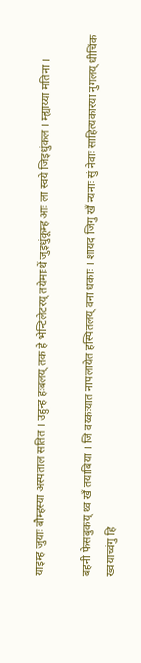याइम्ह जुयाः बौम्हस्या अस्पताल सतित । उहुन्ह हःबलय् तक हे भेन्टिलेटरय् तयेमाःथें जुइधुंकूम्ह आः ला स्वये जिइधुंकल । म्ह्याय्या मतिना ।

बहनी फेसबुकय् थ्व खँ तयाबिया । जि वय्कःयात नापलायेत हस्पितलय् वना धकाः । शायद जिगु खँ न्यनाः सुं नेवाः साहित्यकारया नुगलय् धीचिंक ख्वयाच्वंगु हि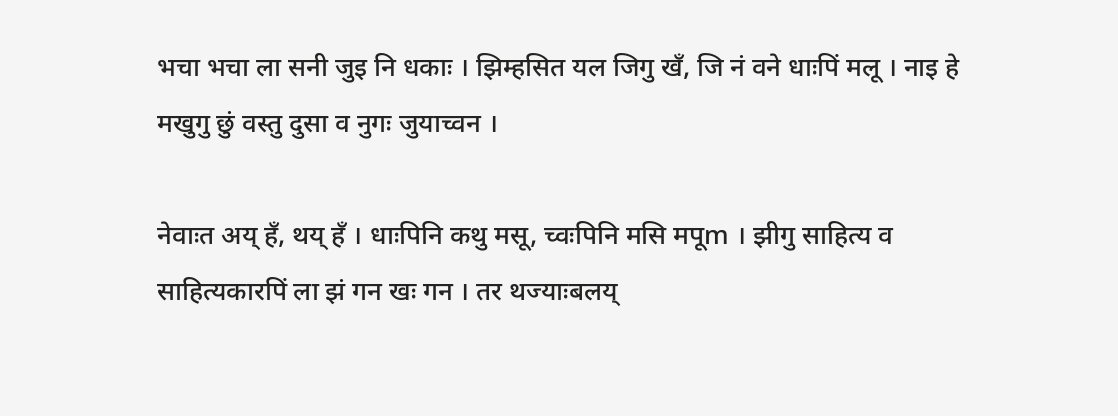भचा भचा ला सनी जुइ नि धकाः । झिम्हसित यल जिगु खँ, जि नं वने धाःपिं मलू । नाइ हे मखुगु छुं वस्तु दुसा व नुगः जुयाच्वन ।

नेवाःत अय् हँ, थय् हँ । धाःपिनि कथु मसू, च्वःपिनि मसि मपूm । झीगु साहित्य व साहित्यकारपिं ला झं गन खः गन । तर थज्याःबलय्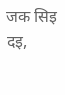जक सिइ दइ,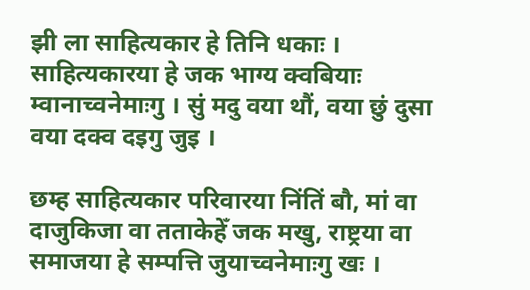झी ला साहित्यकार हे तिनि धकाः । साहित्यकारया हे जक भाग्य क्वबियाः म्वानाच्वनेमाःगु । सुं मदु वया थौं, वया छुं दुसा वया दक्व दइगु जुइ ।

छम्ह साहित्यकार परिवारया निंतिं बौ, मां वा दाजुकिजा वा तताकेहेँ जक मखु, राष्ट्रया वा समाजया हे सम्पत्ति जुयाच्वनेमाःगु खः ।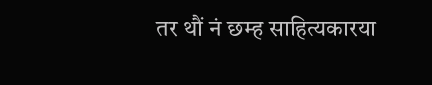तर थौं नं छम्ह साहित्यकारया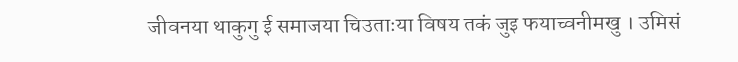जीवनया थाकुगु ई समाजया चिउताःया विषय तकं जुइ फयाच्वनीमखु । उमिसं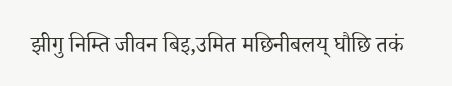झीगु निम्ति जीवन बिइ,उमित मछिनीबलय् घौछि तकं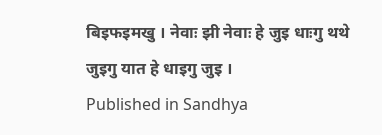बिइफइमखु । नेवाः झी नेवाः हे जुइ धाःगु थथे जुइगु यात हे धाइगु जुइ ।
Published in Sandhya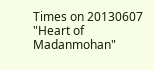Times on 20130607 "Heart of Madanmohan"